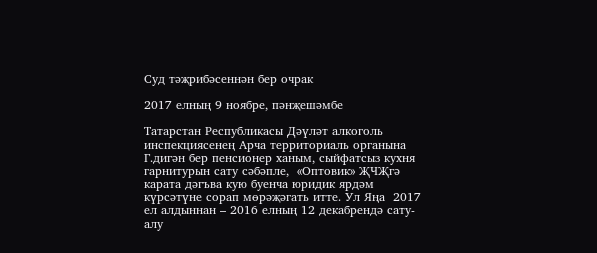Суд тәҗрибәсеннән бер очрак

2017 елның 9 ноябре, пәнҗешәмбе

Татарстан Республикасы Дәүләт алкоголь инспекциясенең Арча территориаль органына Г.дигән бер пенсионер ханым, сыйфатсыз кухня гарнитурын сату сәбәпле,  «Оптовик» ҖЧҖгә карата дәгъва кую буенча юридик ярдәм күрсәтүне сорап мөрәҗәгать итте. Ул Яңа  2017 ел алдыннан – 2016 елның 12 декабрендә сату-алу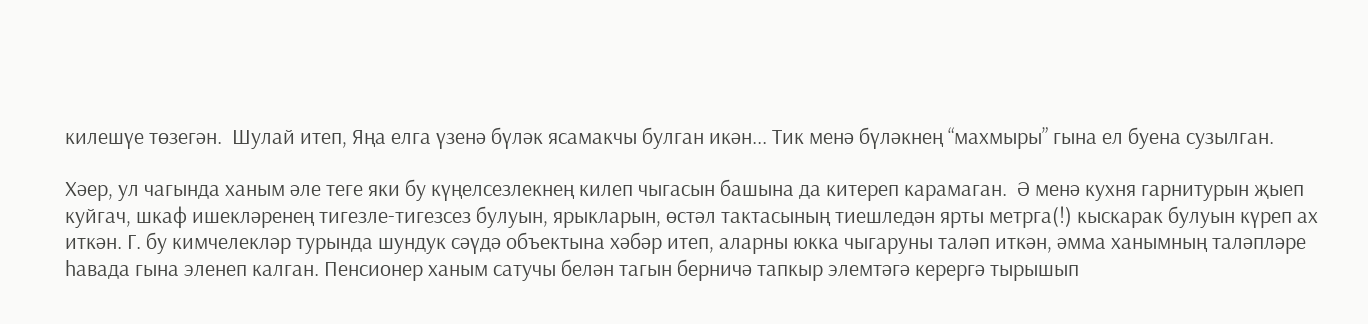килешүе төзегән.  Шулай итеп, Яңа елга үзенә бүләк ясамакчы булган икән... Тик менә бүләкнең “махмыры” гына ел буена сузылган.

Хәер, ул чагында ханым әле теге яки бу күңелсезлекнең килеп чыгасын башына да китереп карамаган.  Ә менә кухня гарнитурын җыеп куйгач, шкаф ишекләренең тигезле-тигезсез булуын, ярыкларын, өстәл тактасының тиешледән ярты метрга(!) кыскарак булуын күреп ах иткән. Г. бу кимчелекләр турында шундук сәүдә объектына хәбәр итеп, аларны юкка чыгаруны таләп иткән, әмма ханымның таләпләре һавада гына эленеп калган. Пенсионер ханым сатучы белән тагын берничә тапкыр элемтәгә керергә тырышып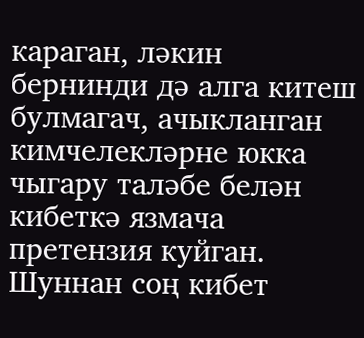караган, ләкин бернинди дә алга китеш булмагач, ачыкланган кимчелекләрне юкка чыгару таләбе белән кибеткә язмача претензия куйган. Шуннан соң кибет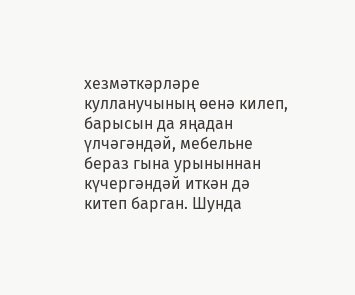хезмәткәрләре кулланучының өенә килеп, барысын да яңадан үлчәгәндәй, мебельне  бераз гына урыныннан күчергәндәй иткән дә китеп барган. Шунда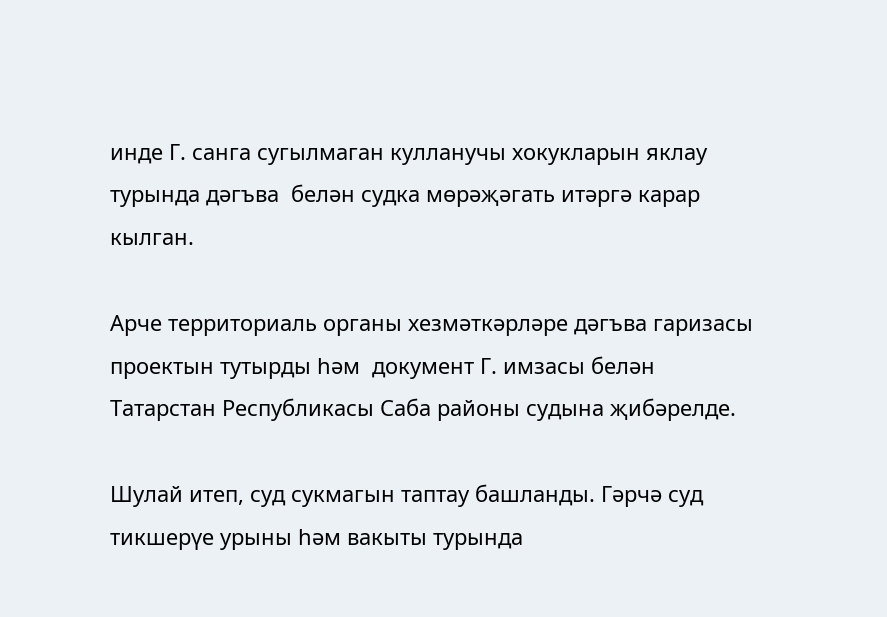инде Г. санга сугылмаган кулланучы хокукларын яклау турында дәгъва  белән судка мөрәҗәгать итәргә карар кылган.

Арче территориаль органы хезмәткәрләре дәгъва гаризасы проектын тутырды һәм  документ Г. имзасы белән Татарстан Республикасы Саба районы судына җибәрелде.

Шулай итеп, суд сукмагын таптау башланды. Гәрчә суд тикшерүе урыны һәм вакыты турында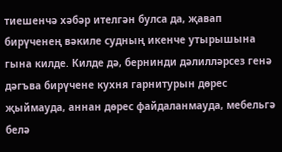тиешенчә хәбәр ителгән булса да, җавап бирүченең вәкиле судның икенче утырышына гына килде. Килде дә, бернинди дәлилләрсез генә дәгъва бирүчене кухня гарнитурын дөрес җыймауда, аннан дөрес файдаланмауда, мебельгә белә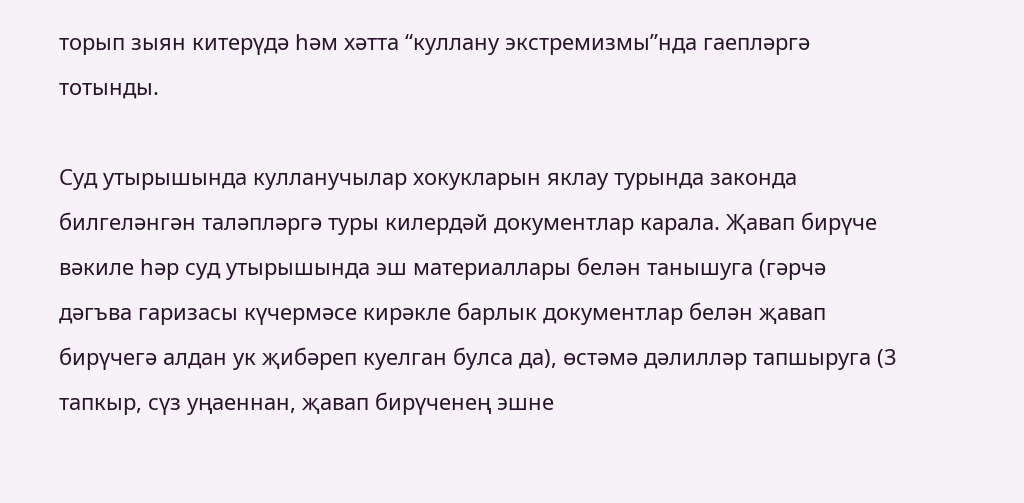торып зыян китерүдә һәм хәтта “куллану экстремизмы”нда гаепләргә тотынды.

Суд утырышында кулланучылар хокукларын яклау турында законда билгеләнгән таләпләргә туры килердәй документлар карала. Җавап бирүче вәкиле һәр суд утырышында эш материаллары белән танышуга (гәрчә дәгъва гаризасы күчермәсе кирәкле барлык документлар белән җавап бирүчегә алдан ук җибәреп куелган булса да), өстәмә дәлилләр тапшыруга (3 тапкыр, сүз уңаеннан, җавап бирүченең эшне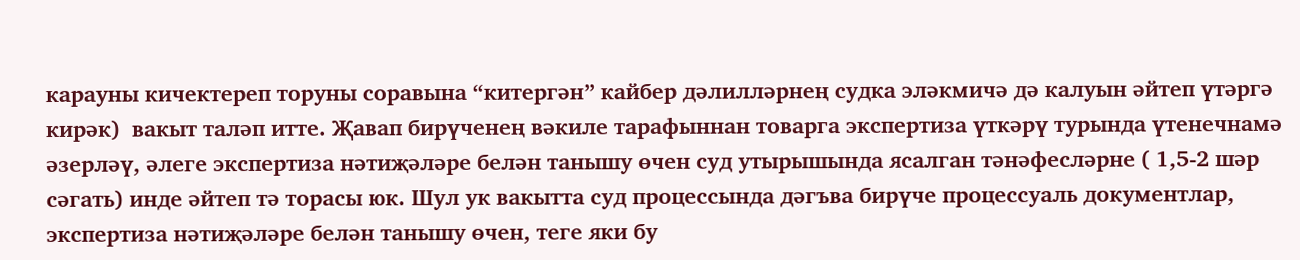карауны кичектереп торуны соравына “китергән” кайбер дәлилләрнең судка эләкмичә дә калуын әйтеп үтәргә кирәк)  вакыт таләп итте. Җавап бирүченең вәкиле тарафыннан товарга экспертиза үткәрү турында үтенечнамә әзерләү, әлеге экспертиза нәтиҗәләре белән танышу өчен суд утырышында ясалган тәнәфесләрне ( 1,5-2 шәр сәгать) инде әйтеп тә торасы юк. Шул ук вакытта суд процессында дәгъва бирүче процессуаль документлар, экспертиза нәтиҗәләре белән танышу өчен, теге яки бу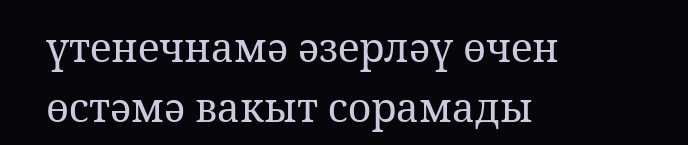үтенечнамә әзерләү өчен өстәмә вакыт сорамады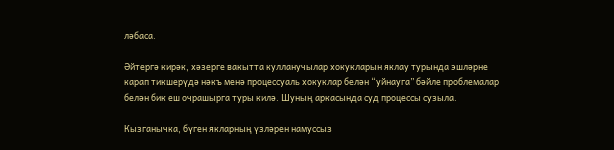ләбаса.

Әйтергә кирәк, хәзерге вакытта кулланучылар хокукларын яклау турында эшләрне карап тикшерүдә нәкъ менә процессуаль хокуклар белән “уйнауга” бәйле проблемалар белән бик еш очрашырга туры килә. Шуның аркасында суд процессы сузыла.

Кызганычка, бүген якларның үзләрен намуссыз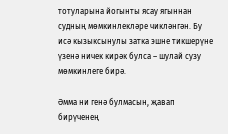тотуларына йогынты ясау ягыннан судның мөмкинлекләре чикләнгән. Бу исә кызыксынулы затка эшне тикшерүне үзенә ничек кирәк булса – шулай сузу мөмкинлеге бирә.

Әмма ни генә булмасын, җавап бирүченең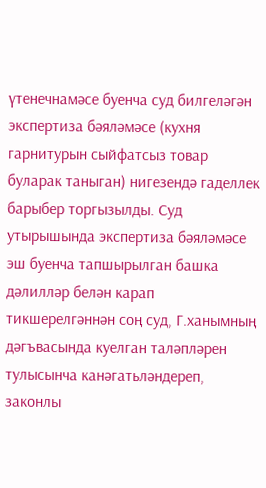үтенечнамәсе буенча суд билгеләгән экспертиза бәяләмәсе (кухня гарнитурын сыйфатсыз товар буларак таныган) нигезендә гаделлек барыбер торгызылды. Суд утырышында экспертиза бәяләмәсе эш буенча тапшырылган башка дәлилләр белән карап тикшерелгәннән соң суд, Г.ханымның дәгъвасында куелган таләпләрен тулысынча канәгатьләндереп, законлы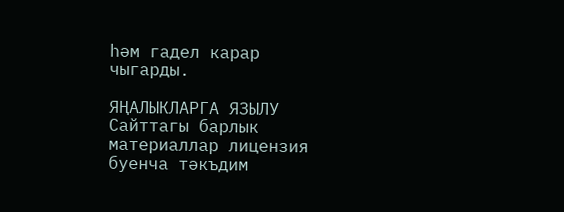һәм гадел карар чыгарды.

ЯҢАЛЫКЛАРГА ЯЗЫЛУ
Сайттагы барлык материаллар лицензия буенча тәкъдим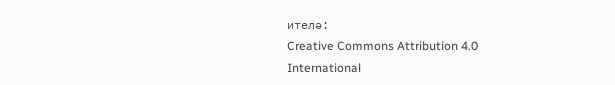ителә:
Creative Commons Attribution 4.0 International